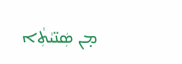ܡ̣ܢ ܣܲܢ̈ܝܵܬܼܵܐ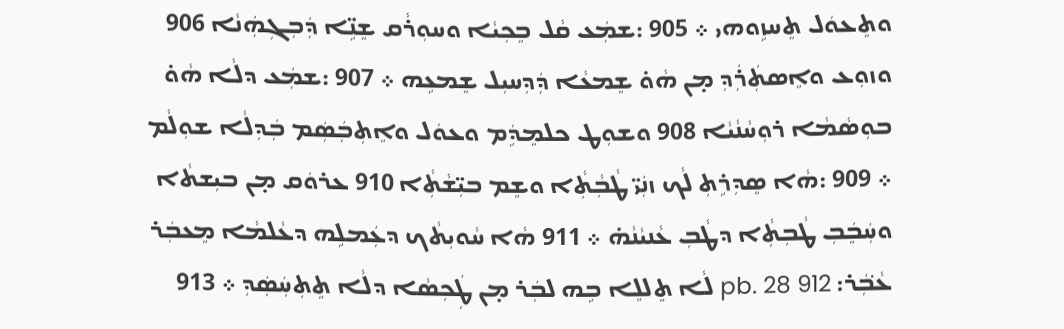ܘܬܸܥܘܿܠ ܬܸܚܙܹܘܗܝ ܀ 905 :ܫܡܲܥ ܩܵܠ ܒܸܟܼܝܵܐ ܘܚܘܼܪܵܩ ܫܸܢܹ̈ܐ ܕܲܒܼܓܼܗܲܢܵܐ 906 ܘܙܘܼܥ ܘܐܸܣܬܲܪܲܕܼ ܡ̣ܢ ܗܵܘ̇ ܫܸܡܥܵܐ ܕܲܕܼܚܝܼܠ ܫܸܡܥܹܗ ܀ 907 :ܫܡܲܥ ܕܠܵܐ ܗܵܘ̇ ܒܘܼܣܵܡܵܐ ܪܘܼܚܵܢܵܝܵܐ 908 ܘܫܘܼܛ ܟܠܡܸܕܹܿܡ ܘܥܘܿܠ ܘܐܸܬܼܒܲܣܲܡ ܒܲܕܼܠܵܐ ܫܘܼܠܵܡ ܀ 909 :ܗܵܐ ܣܸܕܼܪܹܬܼ ܠܵܟ ܙܢܲܝ̈ ܛܵܒܼܵܬܼܵܐ ܘܫܸܡ ܒܝܼ̈ܫܵܬܼܵܐ 910 ܥܪܘܿܩ ܡ̣ܢ ܒܝܼܫܬܵܐ ܘܚܲܒܸܿܒܼ ܛܵܒܼܬܼܵܐ ܕܛܵܒܼ ܥܵܢܝܵܢܵܗ̇ ܀ 911 ܗܵܐ ܚܵܘܝܼܬܵܟ ܕܥܲܡܠܹܗ ܕܥܵܠܡܵܐ ܡܸܥܒܲܪ ܥܵܒܲ݁ܪ: pb. 28 912 ܠܵܐ ܬܸܠܠܸܐ ܒܹܗ ܠܒܲܪ ܡ̣ܢ ܛܲܟܼܣܵܐ ܕܠܵܐ ܬܸܬܼܚܲܣܲܕܼ ܀ 913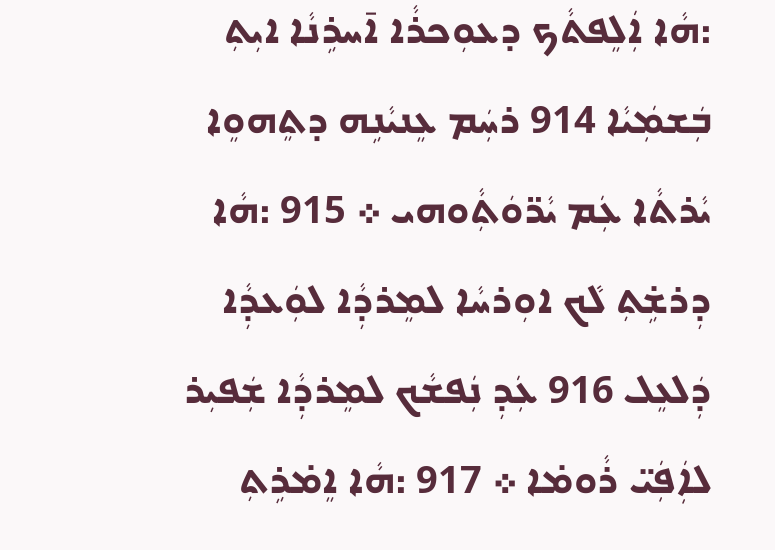:ܗܵܐ ܐܲܠܸܦܬܵܟ ܕܥܘܼܟܪܵܐ ܐ̄ܚܪܹܢܵܐ ܐܝܼܬܼ ܒܲܫܡܲܝܵܐ 914 ܪܚܲܡ ܥܸܢܝܵܢܹܗ ܕܬܸܗܘܸܐ ܝܵܪܬܵܐ ܥܲܡ ܝܵܪ̈ܘܿܬܼܵܘܗܝ ܀ 915 :ܗܵܐ ܕܼܪܫܹ̇ܬܼ ܠܵܟ ܐܘܼܪܚܵܐ ܠܡܸܪܕܼܵܐ ܠܘܲܥܕܼܵܐ ܕܲܠܥܸܠ 916 ܥܲܕܼ ܢܲܦܫܵܟ ܠܡܸܪܕܼܵܐ ܫܲܦܝܼܪ ܠܐܲܦܲܝ̈ ܪܵܘܡ̇ܐ ܀ 917 :ܗܵܐ ܐܸܡ̇ܪܹܬܼ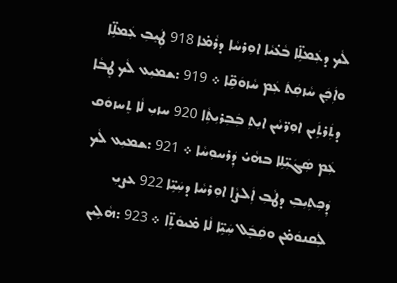ܠܵܟ ܕܥܲܡܠܹ̈ܐ ܒܵܥ̇ܝܵܐ ܐܘܼܪܚܵܐ ܕܪܵܡ̇ܐ 918 ܛܲܝܸܒܼ ܥܲܡܠܹ̈ܐ ܘܐܲܟܸܿܢ ܚܵܙܩܲܬܿ ܥܲܡ ܚܵܙܘܿܩܹ̈ܐ ܀ 919 :ܫܡܝܼܥ ܠܵܟ ܛܸܒܵܐ ܕܬܲܪܬܹܿܝܢ ܐܘܼܪ̈ܚܵܢ ܐܝܼܬܼ ܒܲܒܼܪܝܼܬܼܵܐ 920 ܚܙܝܼ ܠܵܐ ܬܸܚܙܘܿܩ ܥܲܡ ܣܲܓܿܝܼ̈ܠܹܐ ܒܗܵܝ̇ ܕܲܪܚܘܼܚܵܐ ܀ 921 :ܫܡܝܼܥ ܠܵܟ ܕܲܟܼܬܼܝܼܒܼ ܕܛܵܒܼ ܐܲܠܨܵܐ ܐܘܼܪܚܵܐ ܕܚܲܝܹ̈ܐ 922 ܥܨܝܼ ܠܲܩܢܘܿܡ̇ܢ ܘܩܲܒܸܿܠ ܚܲܝܹ̈ܐ ܠܵܐ ܡ̇ܝܘܿܬܹ̈ܐ ܀ 923 :ܗܵܠܹܝܢ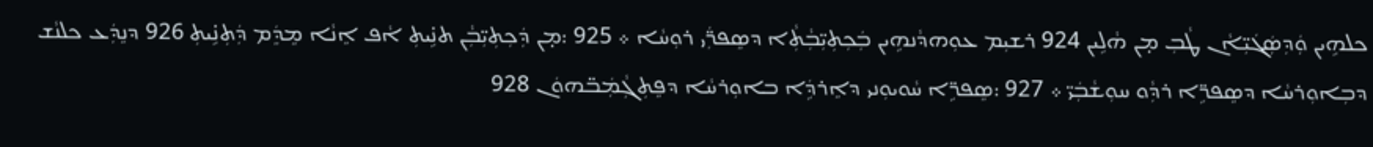ܟܠܗܹܝܢ ܘܲܕܼܣܲܓܿܝܼ̈ܐܵܢ ܛܵܒܼ ܡ̣ܢ ܗܵܠܹܝܢ 924 ܪܫܝܼܡ ܥܘܼܗܕܵܢܗܹܝܢ ܒܲܟܼܬܼܝܼ̈ܒܼܵܬܼܵܐ ܕܣܸܦܪ̈ܲܝ ܪܘܼܚܵܐ ܀ 925 :ܡ̣ܢ ܕܲܟܼܬܼܝܼ̈ܒܼܵܢ ܬܢܹ̇ܝܬܼ ܐܵܦ ܐܸܢܵܐ ܡܸܕܸܿܡ ܕܲܬܼܢܹ̇ܝܬܼ 926 ܕܢܸܕܲܥ ܟܠܢܵܫ ܕܒܼܐܘܼܪܚܵܐ ܕܣܸܦܪܹ̈ܐ ܪܕܼܵܘ ܚܘܼܫܵܒܲܝ̈ ܀ 927 :ܣܸܦܪܹ̈ܐ ܚܵܘܝܘܼܢܝ ܕܐܸܪܕܹܿܐ ܒܐܘܼܪܚܵܐ ܕܦܸܬܼܓܼܵܡܲܒ̈ܗܘܿܢ 928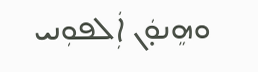ܘܗܸܢܘ̣ܿܢ ܐܲܠܦܘܼܢܝ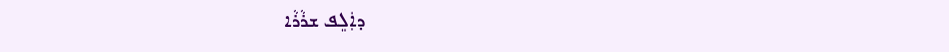ܕܐܲܠܸܦ ܫܪܵܪܵܐ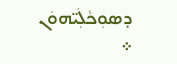ܕܣܘܼܟܵܠܲܝ̈ܗܘܿܢ ܀